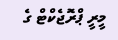މީރީ ޕްރޮޖެކްޓް ގެ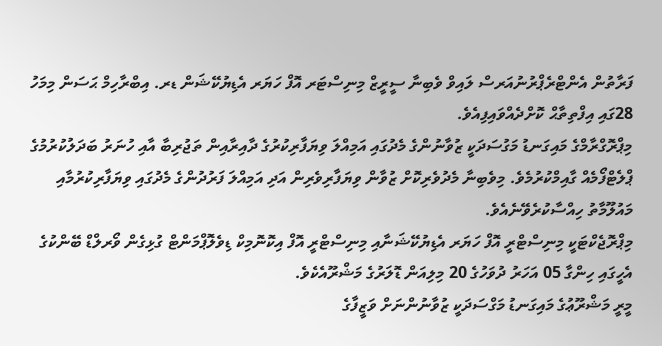ފަރާތުން އެންޓްރެޕްރުނުއަރސް ލައިވް ވެބިނާ ސީރީޒް މިނިސްޓަރ އޮފް ހަޔަރ އެޑިޔުކޭޝަން ޑރ. އިބްރާހިމް ޙަސަން މިމަހު 28ގައި އިފްތިތާޙް ކޮށްދެއްވައިފިއެވެ.
މިޕްރޮގްރާމްގެ މައިގަނޑު މަގުސަދަކީ ޒުވާނުންގެ މެދުގައި އަމިއްލަ ވިޔަފާރިކުރުގެ ދާއިރާއިން ތަޖުރިބާ އާއި ހުނަރު ބަދަލުކުރުމުގެ ޕްލެޓްފޯމެއް ގާއިމްކުރުމެވެ. މިވެބިނާ މެދުވެރިކޮށް ޒުވާން ވިޔަފާރިވެރިން އަދި އަމިއްލަ ފަރުދުންގެ މެދުގައި ވިޔަފާރިކުރުމާއި މައުލޫމާތު ހިއްސާކުރެވޭނެއެވެ.
މިޕްރޮޖެކްޓަކީ މިނިސްޓްރީ އޮފް ހަޔަރ އެޑިޔުކޭޝަނާއި މިނިސްޓްރީ އޮފް އިކޮނޮމިކް ޑިވެލޮޕްމަންޓް ގުޅިގެން ވޯރލްޑް ބޭންކުގެ އެހީގައި ހިންގާ 05 އަހަރު ދުވަހުގެ 20 މިލިއަން ޑޮލަރުގެ މަޝްރޫއެކެވެ.
މީރީ މަޝްރޫޢުގެ މައިގަނޑު މަގްސަދަކީ ޒުވާނުންނަށް ވަޒީފާގެ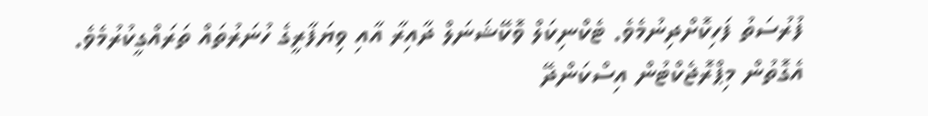ފުރުސަތު ފަހިކޮށްދިނުމެވެ. ޓެކްނިކަލް ވޮކޭޝަނަލް ދާއިރާ އާއި ވިޔަފާރީގެ ހުނަރުތައް ތަރައްގީކުރުމެވެ. އެގޮތުން މިޕްރޮޖެކްޓުން އިސްކަންދޭ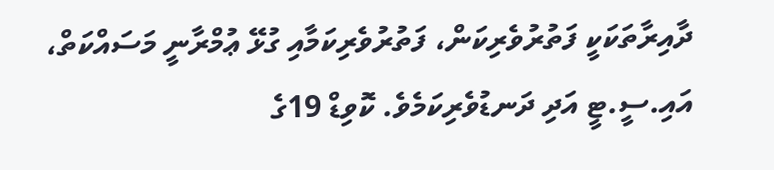ދާއިރާތަކަކީ ފަތުރުވެރިކަން، ފަތުރުވެރިކަމާއި ގުޅޭ ޢުމްރާނީ މަސައްކަތް، އައި.ސީ.ޓީ އަދި ދަނޑުވެރިކަމެވެ. ކޮވިޑް 19ގެ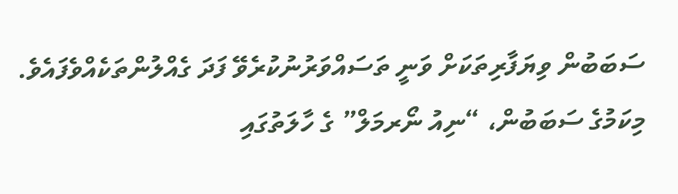ސަބަބުން ވިޔަފާރިތަކަށް ވަނީ ތަސައްވަރުނުކުރެވޭ ފަދަ ގެއްލުންތަކެއްވެފައެވެ. މިކަމުގެ ސަބަބުން، “ނިއު ނޯރމަލް” ގެ ހާލަތުގައި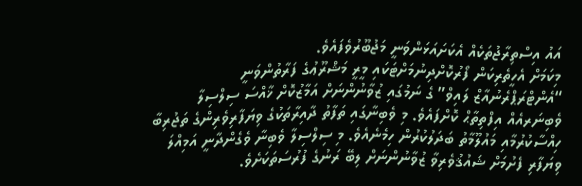އައު އިސްތިރާޖުތަކެއް އެކަށައަޅަންވަނީ މަޖުބޫރުވެފައެވެ.
މިކަމަށް އެހީތެރިކަން ފޯރުކޮށްދިނުމަށްޓަކައި މީރީ މަޝްރޫޢުގެ ފަރާތުންވަނީ “އެންޓްރަޕްރެނުއާޒް ލައިވް” ގެ ނަމުގައި ޒުވާނުންނަށް އަމާޒުކޮށް ޚާއްސަ ސިލްސިލާ ވެބިނަރއެއް އިފްތިތާޙް ކޮށްފައެވެ. މި ވެބިނާގައި ތަފާތު ދާއިރާތަކުގެ ވިޔަފާރިވެރިންގެ ތަޖުރިބާ ހިއްސާކުރުމާއި މައުލޫމާތު ބަދަލުކުރުން ހިމެނެއެވެ. މި ސިލްސިލާ ވެބިނާ ވެގެންދާނީ އަމިއްލަ ވިޔަފާރި ފެށުމަށް ޝައުޤުވެރިވާ ޒުވާނުންނަށް ލިބޭ ރަނުގެ ފުރުސަތަކަށެވެ.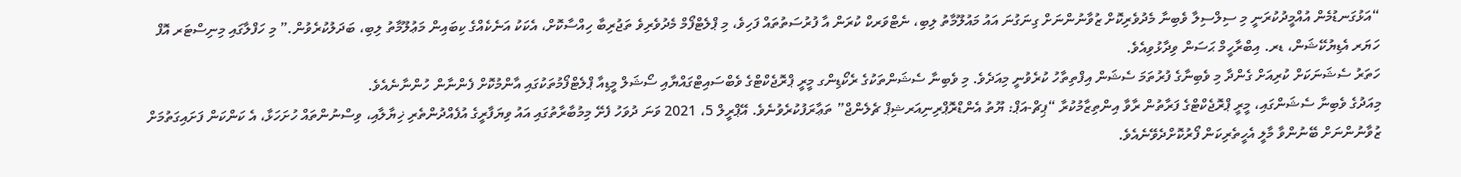“އަޅުގަނޑުމެން އުއްމީދުކުރަނީ މި ސިލްސިލާ ވެބިނާ މެދުވެރިކޮށް ޒުވާނުންނަށް ގިނަގުނަ އައު މައުލޫމާތު ލިބި، ނެޓްވަރކް ކުރަން އާ ފުރުސަތުތައް ފަހިވެ، މި ޕްލެޓްފޯމް މެދުވެރިވެ ތަޖުރިބާ ހިއްސާކޮށް، އެކަކު އަނެކެއްގެ ކިބައިން މަޢުލޫމާތު ލިބި، ބަދަލުކުރެވުން.” މި ހަފްލާގައި މިނިސްޓަރ އޮފް ހަޔަރ އެޑިޔުކޭޝަން، ޑރ. އިބްރާހީމް ޙަސަން ވިދާޅުވިއެވެ.
ހަތަރު ސެޝަނަކަށް ކުރިއަށް ގެންދާ މި ވެބިނާގެ ފުރުތަމަ ސެޝަން އިފްތިތާހު ކުރެވުނީ މިއަދެވެ. މި ވެބިނާ ސެޝަންތަކުގެ ރެކޯޑިންގ މީރީ ޕްރޮޖެކްޓްގެ ވެބްސައިޓްގައްޔާއި ސޯޝަލް މީޑިއާ ޕްލެޓްފޯމުތަކުގައި އާންމުކޮށް ފެންނާން ހުންނާނެއެވެ.
މިއަދުގެ ވެބިނާ ސެޝަންގައި، މީރީ ޕްރޮޖެކްޓްގެ ފަރާތުން ރާވާ އިންތިޒާމުކުރާ “ޕިޗް-އަޕް: ޔޫތު އެންޑްރޮޕްރިނިއަރޝިޕް ޗެލެންޖް” ތަޢާރަފުކުރެވުނެވެ. އޭޕްރީލް 5، 2021 ވަނަ ދުވަހު ފެށޭ މިމުބާރާތުގައި އައު ވިޔަފާރީގެ އުފެއްދުންތެރި ޚިޔާލާއި، ވިސްނުންތައް ހުށަހަޅާ، އެ ކަންކަން ފަށައިގަތުމަށް ޒުވާނުންނަށް ބޭނުންވާ މާލީ އެހީތެރިކަން ފޯރުކޮށްދެވޭނެއެވެ.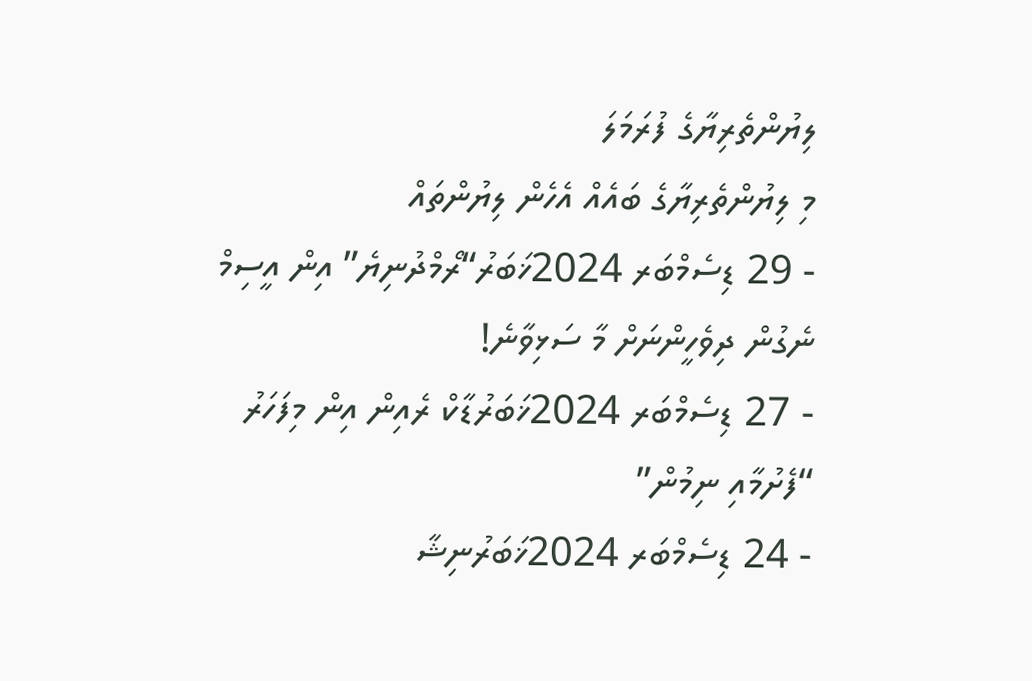ލިޔުންތެރިޔާގެ ފުރަމަލަ
މި ލިޔުންތެރިޔާގެ ބައެއް އެހެން ލިޔުންތައް
- 29 ޑިސެމްބަރ 2024ޚަބަރު“ރޯމްދުނިޔެ” އިން އީސިމް ނެގުން ދިވެހީންނަށް މާ ސަޅިވާނެ!
- 27 ޑިސެމްބަރ 2024ޚަބަރުޑާކް ރެއިން އިން މިފަހަރު “ފެށުމާއި ނިމުން”
- 24 ޑިސެމްބަރ 2024ޚަބަރުނިޝާ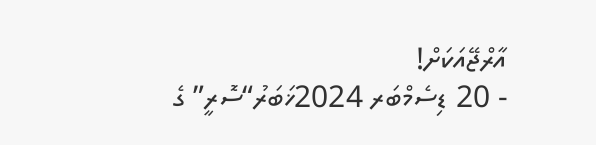އާރްޖޭއަކަށް!
- 20 ޑިސެމްބަރ 2024ޚަބަރު“ސޮރީ” ގެ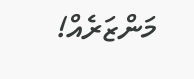މަންޒަރެއް!